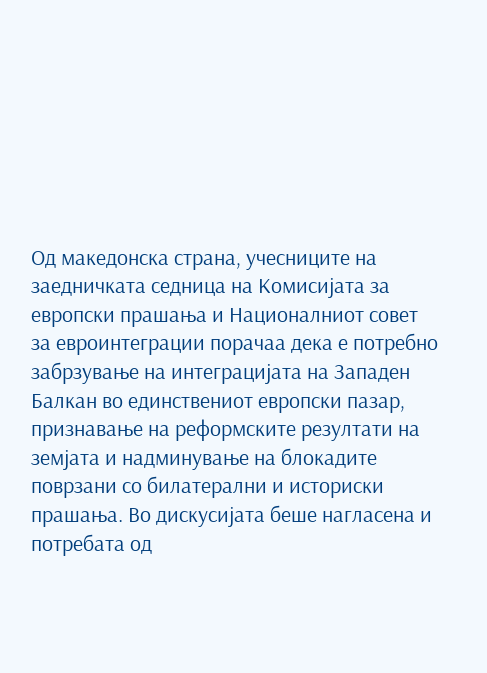Од македонска страна, учесниците на заедничката седница на Комисијата за европски прашања и Националниот совет за евроинтеграции порачаа дека е потребно забрзување на интеграцијата на Западен Балкан во единствениот европски пазар, признавање на реформските резултати на земјата и надминување на блокадите поврзани со билатерални и историски прашања. Во дискусијата беше нагласена и потребата од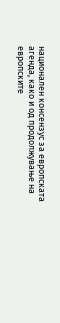национален консензус за европската агенда, како и од продолжување на европските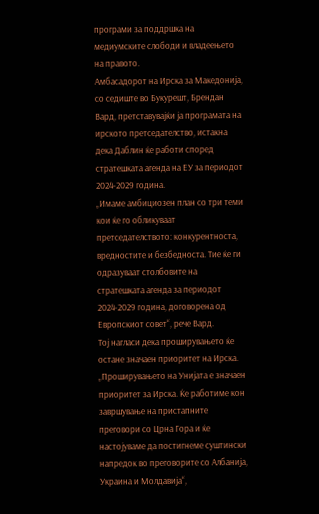програми за поддршка на медиумските слободи и владеењето на правото.
Амбасадорот на Ирска за Македонија, со седиште во Букурешт, Брендан Вард, претставувајќи ја програмата на ирското претседателство, истакна дека Даблин ќе работи според стратешката агенда на ЕУ за периодот 2024-2029 година.
„Имаме амбициозен план со три теми кои ќе го обликуваат претседателството: конкурентноста, вредностите и безбедноста. Тие ќе ги одразуваат столбовите на стратешката агенда за периодот 2024-2029 година, договорена од Европскиот совет“, рече Вард.
Тој нагласи дека проширувањето ќе остане значаен приоритет на Ирска.
„Проширувањето на Унијата е значаен приоритет за Ирска. Ќе работиме кон завршување на пристапните преговори со Црна Гора и ќе настојуваме да постигнеме суштински напредок во преговорите со Албанија, Украина и Молдавија“,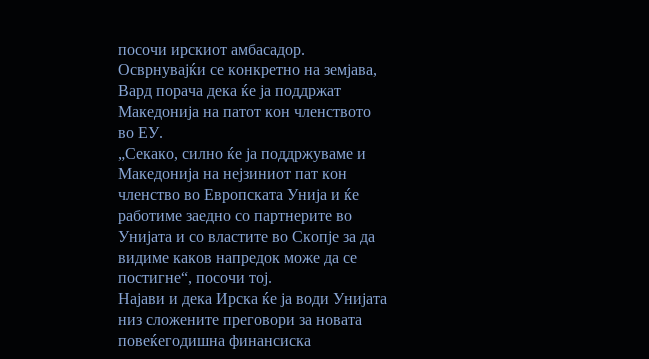посочи ирскиот амбасадор.
Осврнувајќи се конкретно на земјава, Вард порача дека ќе ја поддржат Македонија на патот кон членството во ЕУ.
„Секако, силно ќе ја поддржуваме и Македонија на нејзиниот пат кон членство во Европската Унија и ќе работиме заедно со партнерите во Унијата и со властите во Скопје за да видиме каков напредок може да се постигне“, посочи тој.
Најави и дека Ирска ќе ја води Унијата низ сложените преговори за новата повеќегодишна финансиска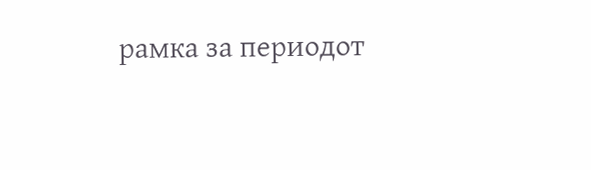рамка за периодот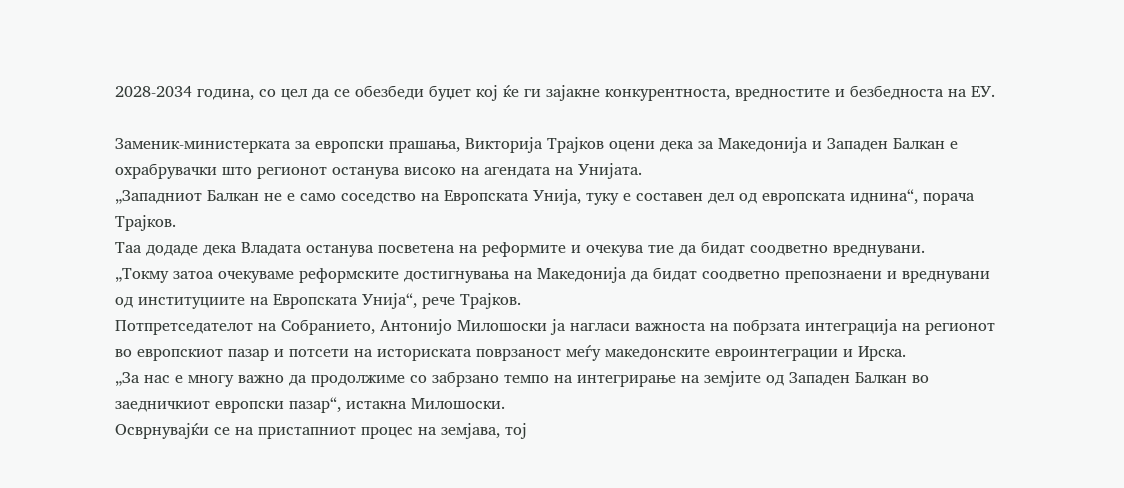2028-2034 година, со цел да се обезбеди буџет кој ќе ги зајакне конкурентноста, вредностите и безбедноста на ЕУ.

Заменик-министерката за европски прашања, Викторија Трајков оцени дека за Македонија и Западен Балкан е охрабрувачки што регионот останува високо на агендата на Унијата.
„Западниот Балкан не е само соседство на Европската Унија, туку е составен дел од европската иднина“, порача Трајков.
Таа додаде дека Владата останува посветена на реформите и очекува тие да бидат соодветно вреднувани.
„Токму затоа очекуваме реформските достигнувања на Македонија да бидат соодветно препознаени и вреднувани од институциите на Европската Унија“, рече Трајков.
Потпретседателот на Собранието, Антонијо Милошоски ја нагласи важноста на побрзата интеграција на регионот во европскиот пазар и потсети на историската поврзаност меѓу македонските евроинтеграции и Ирска.
„За нас е многу важно да продолжиме со забрзано темпо на интегрирање на земјите од Западен Балкан во заедничкиот европски пазар“, истакна Милошоски.
Осврнувајќи се на пристапниот процес на земјава, тој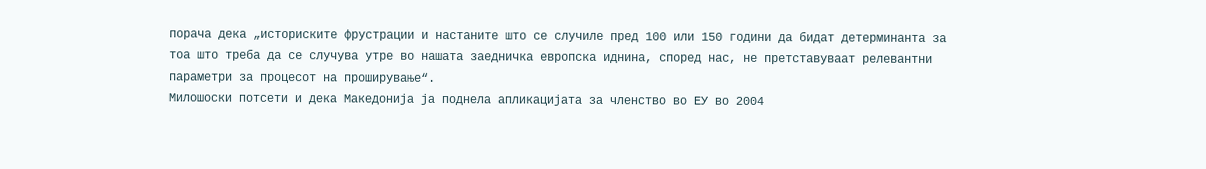порача дека „историските фрустрации и настаните што се случиле пред 100 или 150 години да бидат детерминанта за тоа што треба да се случува утре во нашата заедничка европска иднина, според нас, не претставуваат релевантни параметри за процесот на проширување“.
Милошоски потсети и дека Македонија ја поднела апликацијата за членство во ЕУ во 2004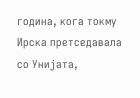година, кога токму Ирска претседавала со Унијата,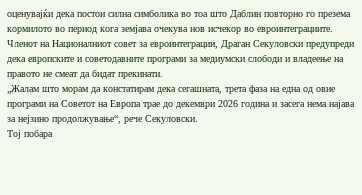оценувајќи дека постои силна симболика во тоа што Даблин повторно го презема кормилото во период кога земјава очекува нов исчекор во евроинтеграциите.
Членот на Националниот совет за евроинтеграции, Драган Секуловски предупреди дека европските и советодавните програми за медиумски слободи и владеење на правото не смеат да бидат прекинати.
„Жалам што морам да констатирам дека сегашната, трета фаза на една од овие програми на Советот на Европа трае до декември 2026 година и засега нема најава за нејзино продолжување“, рече Секуловски.
Тој побара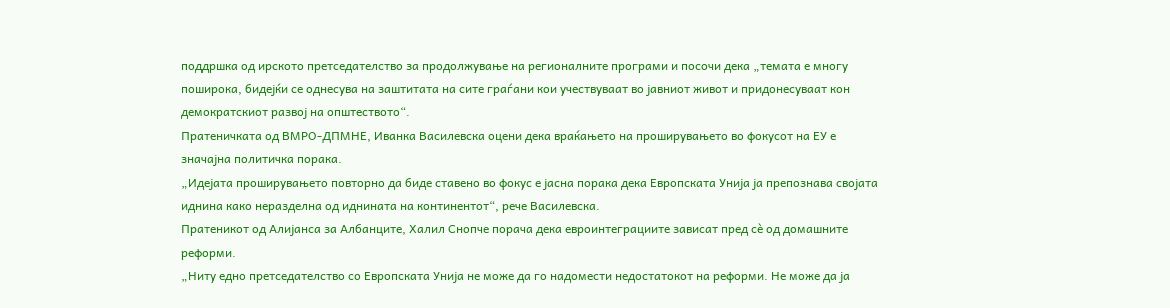поддршка од ирското претседателство за продолжување на регионалните програми и посочи дека „темата е многу поширока, бидејќи се однесува на заштитата на сите граѓани кои учествуваат во јавниот живот и придонесуваат кон демократскиот развој на општеството“.
Пратеничката од ВМРО-ДПМНЕ, Иванка Василевска оцени дека враќањето на проширувањето во фокусот на ЕУ е значајна политичка порака.
„Идејата проширувањето повторно да биде ставено во фокус е јасна порака дека Европската Унија ја препознава својата иднина како неразделна од иднината на континентот“, рече Василевска.
Пратеникот од Алијанса за Албанците, Халил Снопче порача дека евроинтеграциите зависат пред сѐ од домашните реформи.
„Ниту едно претседателство со Европската Унија не може да го надомести недостатокот на реформи. Не може да ја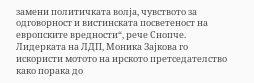замени политичката волја, чувството за одговорност и вистинската посветеност на европските вредности“, рече Снопче.
Лидерката на ЛДП, Моника Зајкова го искористи мотото на ирското претседателство како порака до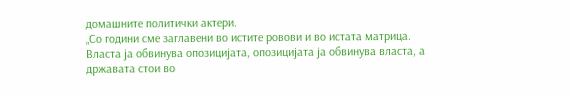домашните политички актери.
„Со години сме заглавени во истите ровови и во истата матрица. Власта ја обвинува опозицијата, опозицијата ја обвинува власта, а државата стои во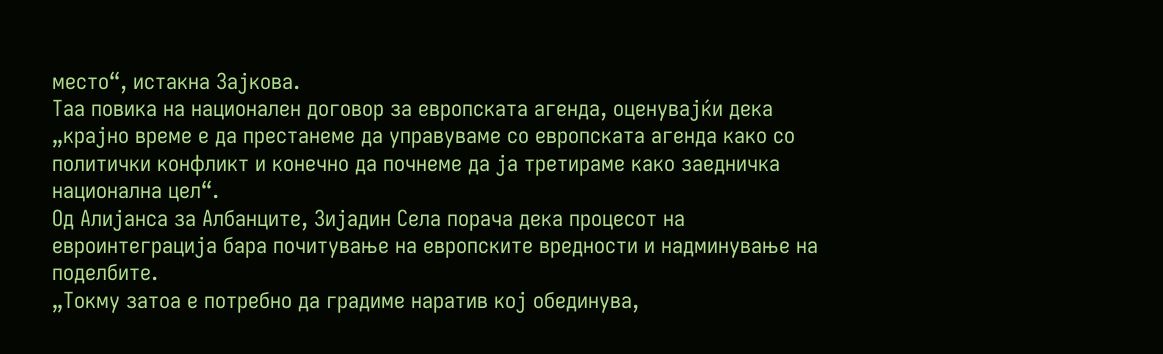место“, истакна Зајкова.
Таа повика на национален договор за европската агенда, оценувајќи дека „крајно време е да престанеме да управуваме со европската агенда како со политички конфликт и конечно да почнеме да ја третираме како заедничка национална цел“.
Од Алијанса за Албанците, Зијадин Села порача дека процесот на евроинтеграција бара почитување на европските вредности и надминување на поделбите.
„Токму затоа е потребно да градиме наратив кој обединува,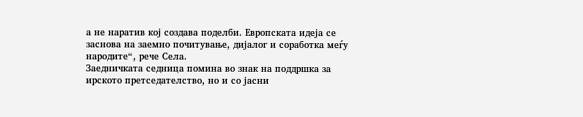а не наратив кој создава поделби. Европската идеја се заснова на заемно почитување, дијалог и соработка меѓу народите“, рече Села.
Заедничката седница помина во знак на поддршка за ирското претседателство, но и со јасни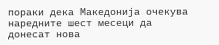пораки дека Македонија очекува наредните шест месеци да донесат нова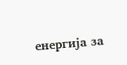енергија за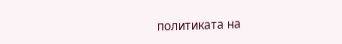политиката на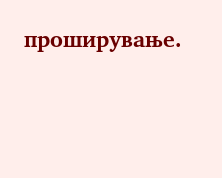проширување.